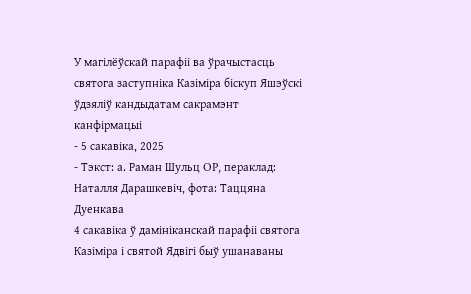У магілёўскай парафіі ва ўрачыстасць святога заступніка Казіміра біскуп Яшэўскі ўдзяліў кандыдатам сакрамэнт канфірмацыі
- 5 сакавіка, 2025
- Тэкст: а. Раман Шульц OP, пераклад: Наталля Дарашкевіч, фота: Таццяна Дуенкава
4 сакавіка ў дамініканскай парафіі святога Казіміра і святой Ядвігі быў ушанаваны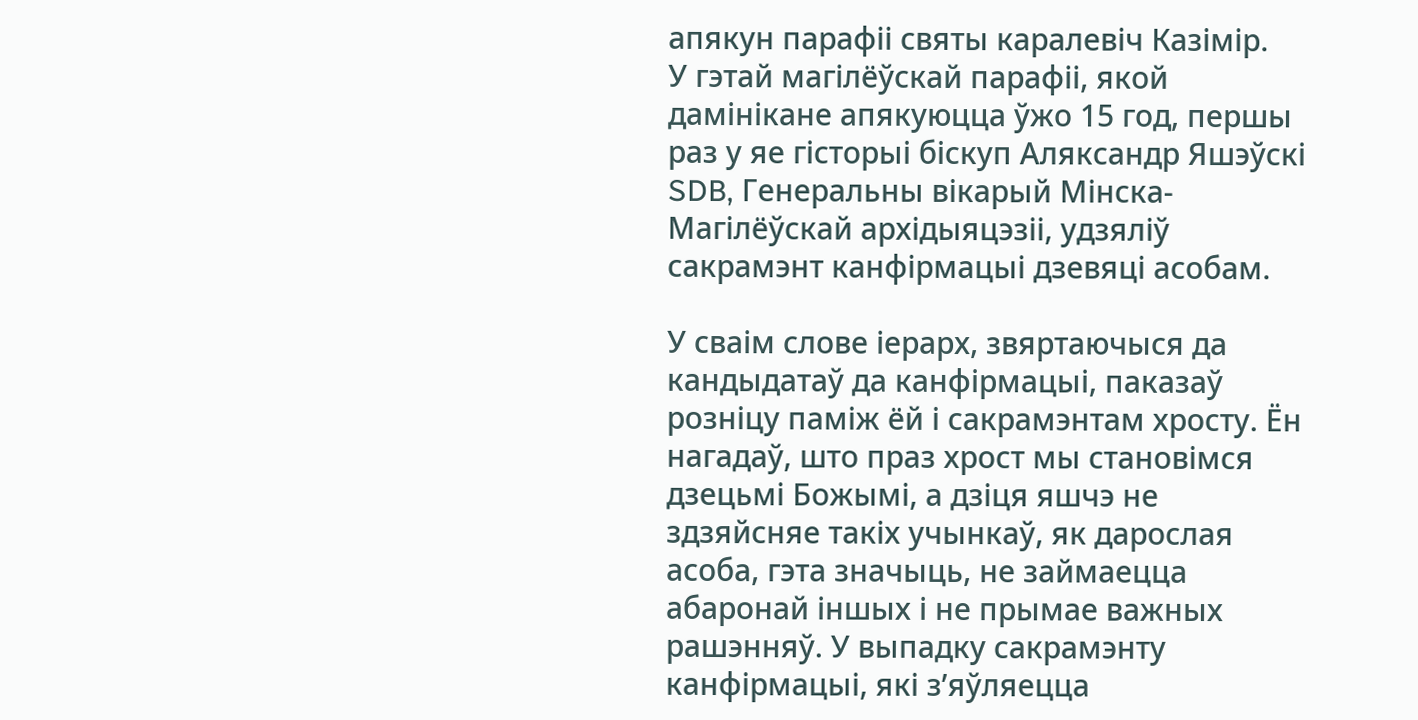апякун парафіі святы каралевіч Казімір.
У гэтай магілёўскай парафіі, якой дамінікане апякуюцца ўжо 15 год, першы раз у яе гісторыі біскуп Аляксандр Яшэўскі SDB, Генеральны вікарый Мінска-Магілёўскай архідыяцэзіі, удзяліў сакрамэнт канфірмацыі дзевяці асобам.

У сваім слове іерарх, звяртаючыся да кандыдатаў да канфірмацыі, паказаў розніцу паміж ёй і сакрамэнтам хросту. Ён нагадаў, што праз хрост мы становімся дзецьмі Божымі, а дзіця яшчэ не здзяйсняе такіх учынкаў, як дарослая асоба, гэта значыць, не займаецца абаронай іншых і не прымае важных рашэнняў. У выпадку сакрамэнту канфірмацыі, які з’яўляецца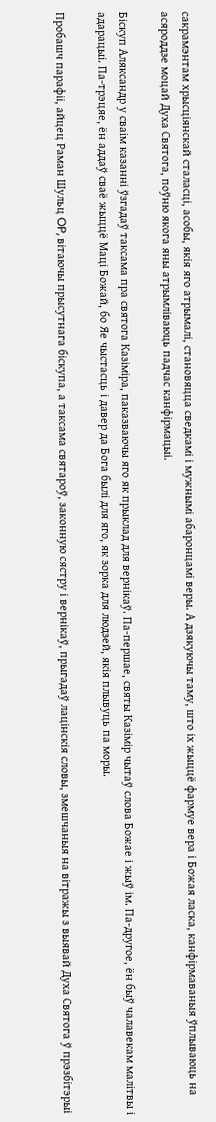сакрамэнтам хрысціянскай сталасці, асобы, якія яго атрымалі, становяцца сведкамі і мужнымі абаронцамі веры. А дзякуючы таму, што іх жыццё фармуе вера і Божая ласка, канфірмаваныя ўплываюць на асяроддзе моцай Духа Святога, поўню якога яны атрымліваюць падчас канфірмацыі.

Біскуп Аляксандр у сваім казанні ўзгадаў таксама пра святога Казіміра, паказваючы яго як прыклад для вернікаў. Па-першае, святы Казімір чытаў слова Божае і жыў ім. Па-другое, ён быў чалавекам малітвы і адарацыі. Па-трэцяе, ён аддаў сваё жыццё Маці Божай, бо Яе чыстасць і давер да Бога былі для яго, як зорка для людзей, якія плывуць па моры.

Пробашч парафіі, айцец Раман Шульц OP, вітаючы прысутнага біскупа, а таксама святароў, законную сястру і вернікаў, прыгадаў лацінскія словы, змешчаныя на вітражы з выявай Духа Святога ў прэзбітэрыі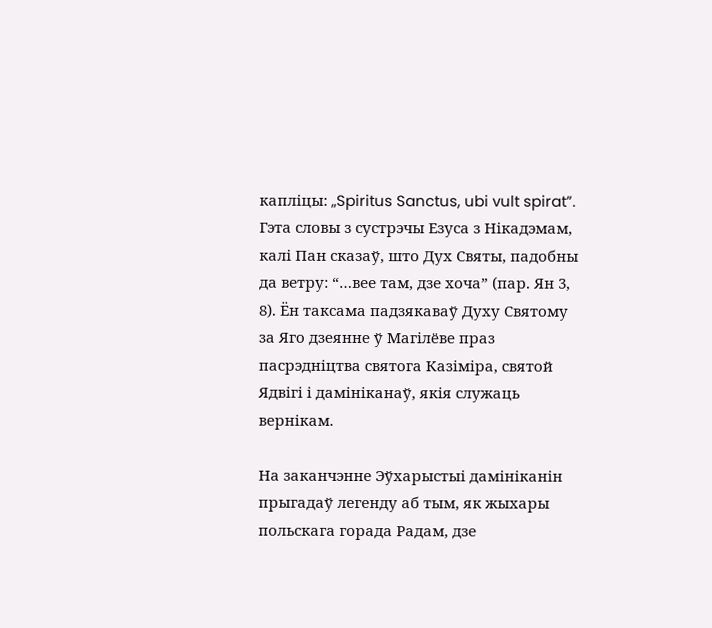капліцы: „Spiritus Sanctus, ubi vult spirat”. Гэта словы з сустрэчы Езуса з Нікадэмам, калі Пан сказаў, што Дух Святы, падобны да ветру: “…вее там, дзе хоча” (пар. Ян 3, 8). Ён таксама падзякаваў Духу Святому за Яго дзеянне ў Магілёве праз пасрэдніцтва святога Казіміра, святой Ядвігі і дамініканаў, якія служаць вернікам.

На заканчэнне Эўхарыстыі дамініканін прыгадаў легенду аб тым, як жыхары польскага горада Радам, дзе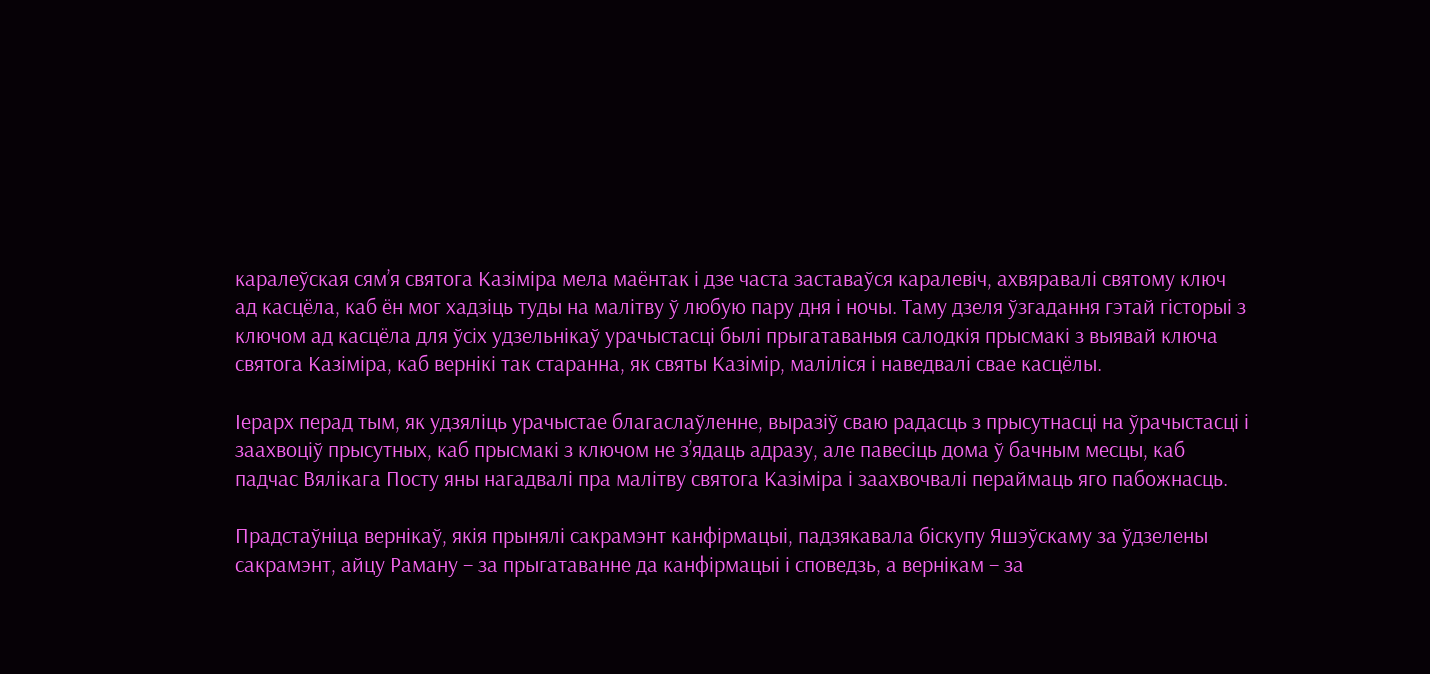каралеўская сям’я святога Казіміра мела маёнтак і дзе часта заставаўся каралевіч, ахвяравалі святому ключ ад касцёла, каб ён мог хадзіць туды на малітву ў любую пару дня і ночы. Таму дзеля ўзгадання гэтай гісторыі з ключом ад касцёла для ўсіх удзельнікаў урачыстасці былі прыгатаваныя салодкія прысмакі з выявай ключа святога Казіміра, каб вернікі так старанна, як святы Казімір, маліліся і наведвалі свае касцёлы.

Іерарх перад тым, як удзяліць урачыстае благаслаўленне, выразіў сваю радасць з прысутнасці на ўрачыстасці і заахвоціў прысутных, каб прысмакі з ключом не з’ядаць адразу, але павесіць дома ў бачным месцы, каб падчас Вялікага Посту яны нагадвалі пра малітву святога Казіміра і заахвочвалі пераймаць яго пабожнасць.

Прадстаўніца вернікаў, якія прынялі сакрамэнт канфірмацыі, падзякавала біскупу Яшэўскаму за ўдзелены сакрамэнт, айцу Раману – за прыгатаванне да канфірмацыі і споведзь, а вернікам – за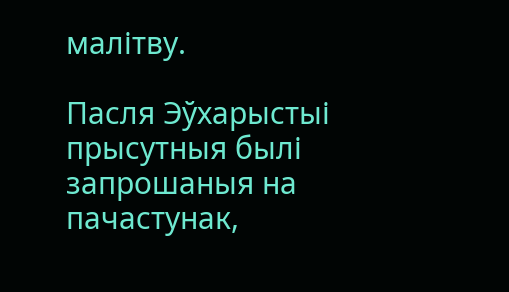малітву.

Пасля Эўхарыстыі прысутныя былі запрошаныя на пачастунак,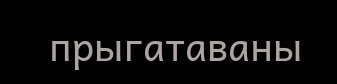прыгатаваны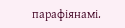парафіянамі.